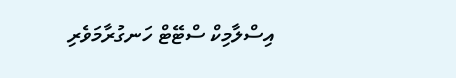އިސްލާމިކް ސްޓޭޓް ހަނގުރާމަވެރި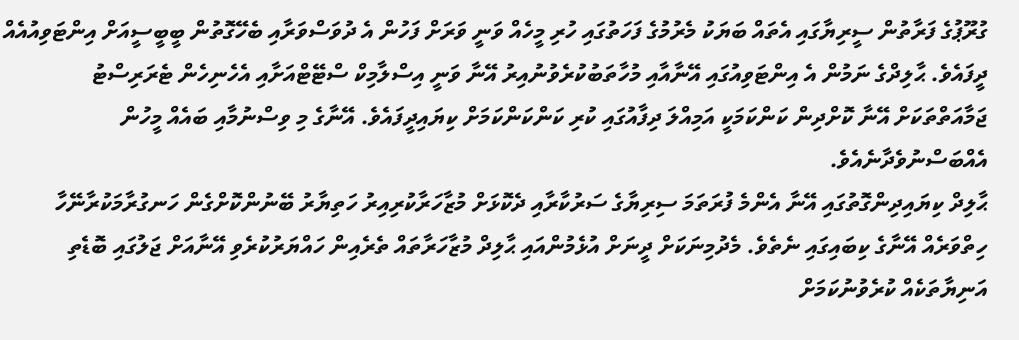ގުރޫޕުގެ ފަރާތުން ސީރިޔާގައި އެތައް ބަޔަކު މެރުމުގެ ފަހަތުގައި ހުރި މީހެއް ވަނީ ވަރަށް ފަހުން އެ ދުވަސްވަރާއި ބެހޭގޮތުން ބީބީސީއަށް އިންޓަވިއުއެއް ދީފައެވެ. ޙާލިދްގެ ނަމުން އެ އިންޓަވިއުގައި އޭނާއާއި މުހާތަބުކުރެވުނުއިރު އޭނާ ވަނީ އިސްލާމިކް ސްޓޭޓްއަށާއި އެހެނިހެން ޓެރަރިސްޓު ޖަމާއަތްތަކަށް އޭނާ ކޮށްދިން ކަންކަމަކީ އަމިއްލަ ދިފާއުގައި ކުރި ކަންކަންކަމަށް ކިޔައިދީފައެވެ. އޭނާގެ މި ވިސްނުމާއި ބައެއް މީހުން އެއްބަސްނުވެދާނެއެވެ.
ޙާލިދް ކިޔައިދިންގޮތުގައި އޭނާ އެންމެ ފުރަތަމަ ސިރިޔާގެ ސަރުކާރާއި ދެކޮޅަށް މުޒާހަރާކުރިއިރު ހަތިޔާރު ބޭނުންކޮށްގެން ހަނގުރާމަކުރާނޭހާ ހިތްވަރެއް އޭނާގެ ކިބައިގައި ނެތެވެ. މެދުމިނަކަށް ދީނަށް އުޅެމުންއައި ޙާލިދް މުޒާހަރާތައް ތެރެއިން ހައްޔަރުކުރެވި އޭނާއަށް ޖަލުގައި ބޮޑެތި އަނިޔާތަކެއް ކުރެވުނުކަމަށް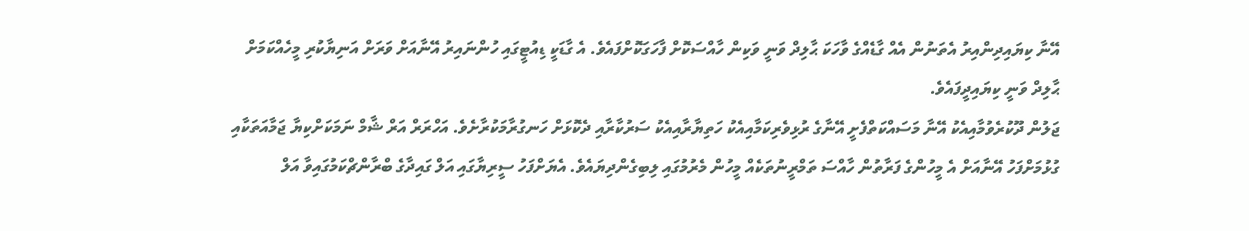އޭނާ ކިޔައިދިންއިރު އެތަނުން އެއް ގާޑެއްގެ ވާހަކަ ޙާލިދް ވަނީ ވަކިން ހާއްސަކޮށް ފާހަގަކޮށްފައެވެ. އެ ގާޑަކީ ޑިއުޓީގައި ހުންނައިރު އޭނާއަށް ވަރަށް އަނިޔާކުރި މީހެއްކަމަށް ޙާލިދް ވަނީ ކިޔައިދީފައެވެ.
ޖަލުން ދޫކުރެވުމާއިއެކު އޭނާ މަސައްކަތްފެށީ އޭނާގެ ރުޅިވެރިކަމާއިއެކު ހަތިޔާރާއިއެކު ސަރުކާރާއި ދެކޮޅަށް ހަނގުރާމަކުރާށެވެ. އަހްރަރް އަރް ޝާމް ނަމަކަށްކިޔާ ޖަމާއަތަކާއި ގުޅުމަށްފަހު އޭނާއަށް އެ މީހުންގެ ފަރާތުން ހާއްސަ ތަމްރީނުތަކެއް މީހުން މެރުމުގައި ލިބިގެންދިޔައެވެ. އެޔަށްފަހު ސީރިޔާގައި އަލް ގައިދާގެ ބްރާންޗްކަމުގައިވާ އަލް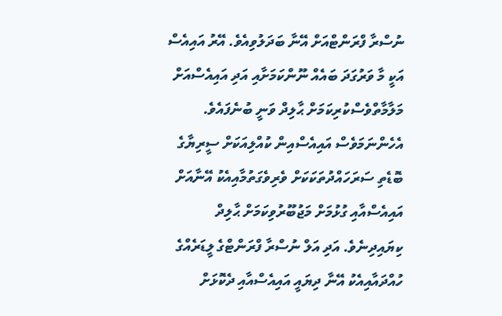ނުސްރާ ފްރަންޓްއަށް އޭނާ ބަދަލުވިއެވެ. އޭރު އައިއެސް އަކީ މާ ވަރުގަދަ ބައެއް ނޫންކަމަށާއި އަދި އައިއެސްއަށް މަލާމާތްވެސްކުރިކަމަށް ޙާލިދް ވަނީ ބުނެފައެވެ.
އެހެންނަމަވެސް އައިއެސްއިން ކުއްލިއަކަށް ސީރިޔާގެ ބޮޑެތި ސަރަހައްދުތަކަކަށް ވެރިވެގަތުމާއިއެކު އޭނާއަށް އައިއެސްއާއި ގުޅުމަށް މަޖުބޫރުވިކަމަށް ޙާލިދް ކިޔައިދިނެވެ. އަދި އަލް ނުސްރާ ފްރަންޓްގެ ލީޑަރެއްގެ ހުއްދައާއިއެކު އޭނާ ދިޔައީ އައިއެސްއާއި ދެކޮޅަށް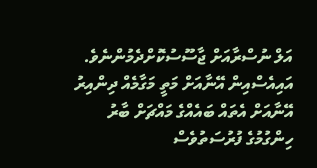އަލް ނުސްރާއަށް ޖާސޫސުކޮށްދެމުންނެވެ. އައިއެސްއިން އޭނާއަށް މަތީ މަގާމެއް ދިންއިރު އޭނާއަށް އެތައް ބައެއްގެ މައްޗަށް ބާރު ހިންގުމުގެ ފުރުސަތުވެސް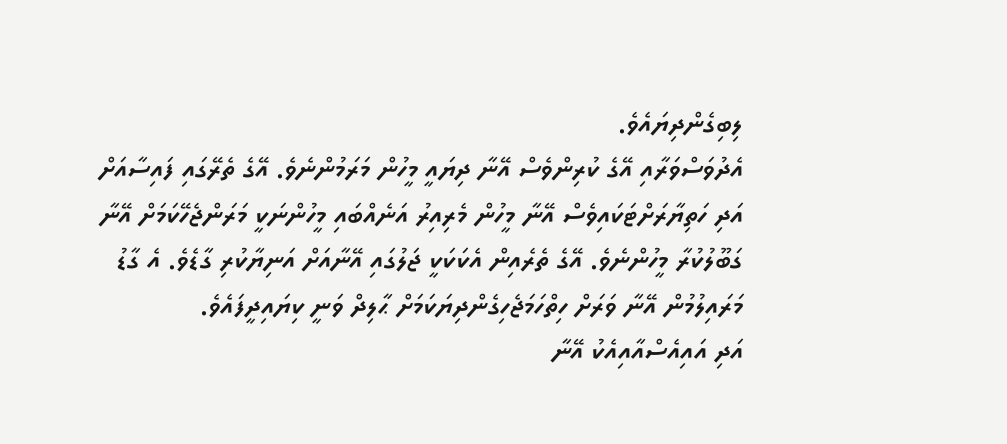ލިބިގެންދިޔައެވެ.
އެދުވަސްވަރާއި އޭގެ ކުރިންވެސް އޭނާ ދިޔައީ މީހުން މަރަމުންނެވެ. އޭގެ ތެރޭގައި ފައިސާއަށް އަދި ހަތިޔާރަށްޓަކައިވެސް އޭނާ މީހުން މެރިއިރު އަނެއްބައި މީހުންނަކީ މަރަންޖެހޭކަމަށް އޭނާ ގަބޫލުކުރާ މީހުންނެވެ. އޭގެ ތެރެއިން އެކަކަކީ ޖަލުގައި އޭނާއަށް އަނިޔާކުރި ގާޑެވެ. އެ ގާޑު މަރައިލުމުން އޭނާ ވަރަށް ހިތްހަމަޖެހިގެންދިޔަކަމަށް ޙާލިދް ވަނީ ކިޔައިދީފައެވެ.
އަދި އައިއެސްއާއިއެކު އޭނާ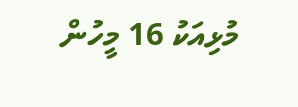މުޅިއަކު 16 މީހުން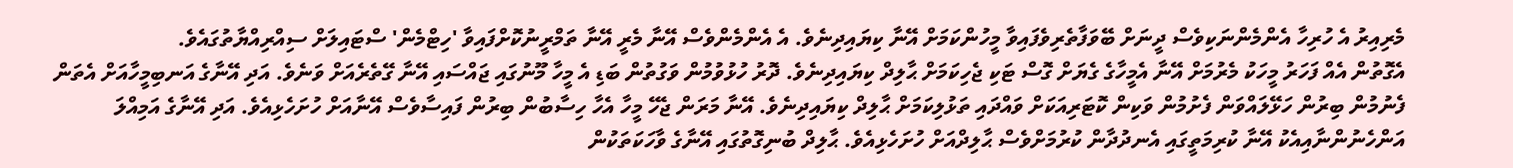މެރިއިރު އެ ހުރިހާ އެންމެންނަކިވެސް ދީނަށް ބޭވަފާތެރިވެފައިވާ މީހުންކަމަށް އޭނާ ކިޔައިދިނެވެ. އެ އެންމެންވެސް އޭނާ މެރީ އޭނާ ތަމްރީނުކޮށްފައިވާ 'ހިޓްމެން' ސްޓައިލަށް ސިއްރިއްޔާތުގައެވެ.
އެގޮތުން އެއް ފަހަރު މީހަކު މެރުމަށް އޭނާ އެމީހާގެ ގެޔަށް ގޮސް ޓަކި ޖެހިކަމަށް ޙާލިދް ކިޔައިދިނެވެ. ދޮރު ހުޅުވުމުން ވަގުތުން ބަޑި އެ މީހާ މޫނުގައި ޖައްސައި އޭނާ ގޭތެރެއަށް ވަނެވެ. އަދި އޭނާގެ އަނބިމީހާއަށް އެތަން ފެނުމުން ބިރުން ހަޅޭލައްވަން ފެށުމުން ވަކިން ކޮޓަރިއަކަށް ވައްދައި ތަޅުލިކަމަށް ޙާލިދް ކިޔައިދިނެވެ. އޭނާ މަރަން ޖެހޭ މީހާ އެހާ ހިސާބުން ބިރުން ފައިސާވެސް އޭނާއަށް ހުށަހެޅިއެވެ. އަދި އޭނާގެ އަމިއްލަ އަންހެނުންނާއިއެކު އޭނާ ކުރިމަތީގައި އެނދުދާން ކުރުމަށްވެސް ޙާލިދްއަށް ހުށަހެޅިއެވެ. ޙާލިދް ބުނިގޮތުގައި އޭނާގެ ވާހަކަތަކުން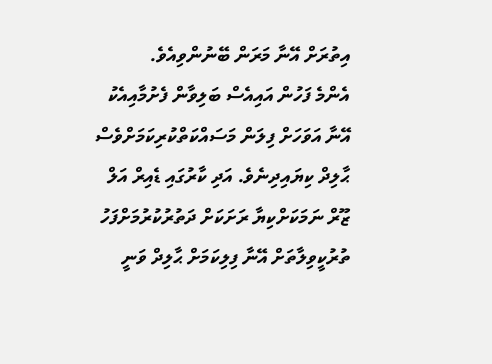އިތުރަށް އޭނާ މަރަން ބޭނުންވިއެވެ.
އެންމެ ފަހުން އައިއެސް ބަލިވާން ފެށުމާއިއެކު އޭނާ އަވަހަށް ފިލަން މަސައްކަތްކުރިކަމަށްވެސް ޙާލިދް ކިޔައިދިނެވެ. އަދި ކާރުގައި ޑެއިރް އަލް ޒޫރް ނަމަކަށްކިޔާ ރަށަކަށް ދަތުރުކުރުމަށްފަހު ތުރުކީވިލާތަށް އޭނާ ފިލިކަމަށް ޙާލިދް ވަނީ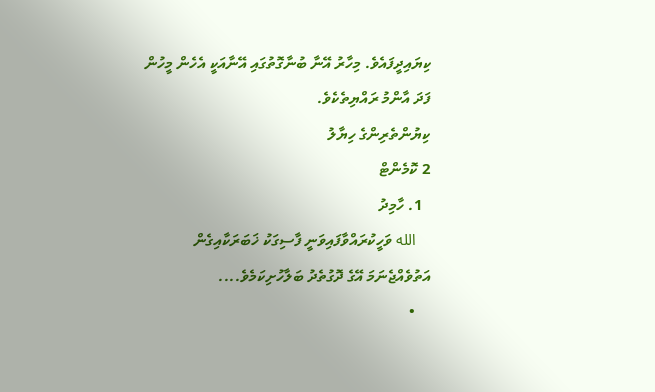ކިޔައިދީފައެވެ. މިހާރު އޭނާ ބުނާގޮތުގައި އޭނާއަކީ އެހެން މީހުން ފަދަ އާންމު ރައްޔިތެކެވެ.
ކިޔުންތެރިންގެ ހިޔާލު
2 ކޮމެންޓް
  1. ހާމިދު
    الله ވަހީކުރައްވާފައިވަނީ ފާސިގަކު ޚަބަރަކާއިގެން އަތުވެއްޖެނަމަ އޭގެ ދޮގުތެދު ބަލާހުށިކަމެވެ....
    •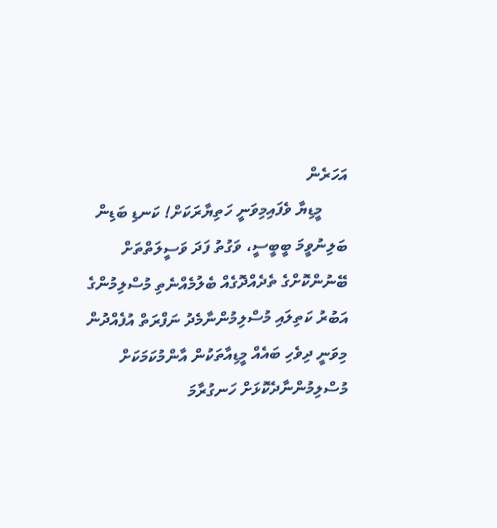އަހަރެން
      މީޑިޔާ ވެފައިމިވަނީ ހަތިޔާރަކަށް! ކަނޑި ބަޑިން ބަލިނުވީމަ ބީބީސީ، ވަގުތު ފަދަ ވަސީލަތްތަށް ބޭނުންކޮށްގެ ތެދެއްދޮގެއް ބެލުމެއްނެތި މުސްލިމުންގެ އަބުރު ކަތިލައި މުސްލިމުންނާމެދު ނަފްރަތް އުފެއްދުން މިވަނީ ދިވެހި ބައެއް މީޑިއާތަކުން އާންމުކަމަކަށް މުސްލިމުންނާދެކޮޅަށް ހަނގުރާމަ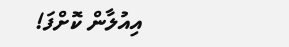އިއުލާން ކޮށްފަ!